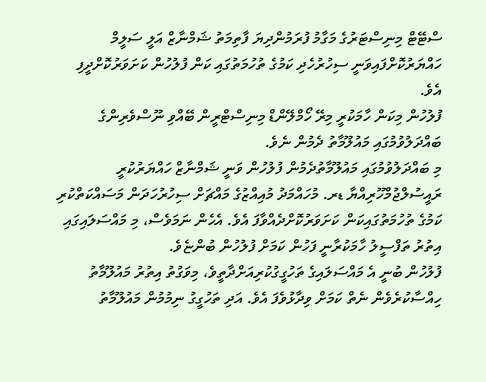ސްޓޭޓް މިނިސްޓަރުގެ މަގާމު ފުރަމުންދިޔަ ފާތިމަތު ޝަމްނާޒް އަލީ ސަލީމް ހައްޔަރުކޮށްފައިވަނީ ސިހުރުހެދި ކަމުގެ ތުހުމަތުގައި ކަން ފުލުހުން ކަށަވަރުކޮށްދީފި އެވެ.
ފުލުހުން މިކަން ހާމަކުރީ މިރޭ ހޯމްލޭންޑް މިނިސްޓްރީން ބޭއްވި ނޫސްވެރިންގެ ބައްދަލުވުމުގައި މައުލޫމާތު ދެމުން ނެވެ.
މި ބައްދަލުވުމުގައި މައުލޫމާތުދެމުން ފުލުހުން ވަނީ ޝަމްނާޒް ހައްޔަރުކުރީ ރައީސުލްޖުމްހޫރިއްޔާ ޑރ. މުހައްމަދު މުއިއްޒުގެ މައްޗަށް ސިހުރުހަދަން މަސައްކަތްކުރި ކަމުގެ ތުހުމަތުގައިކަން ކަށަވަރުކޮށްދެއްވާފަ އެވެ. އެހެން ނަމަވެސް، މި މައްސަލައިގައި އިތުރު ތަފްސީލު ހާމަކުރާނީ ފަހުން ކަމަށް ފުލުހުން ބުންޏެވެ.
ފުލުހުން ބުނީ އެ މައްސަލައިގެ ތަހުގީގުކުރިއަށްދާތީވެ، މިވަގުތު އިތުރު މައުލޫމާތު ހިއްސާކުރެވެން ނެތް ކަމަށް ވިދާޅުވެފަ އެވެ. އަދި ތަހުގީގު ނިމުމުން މައުލޫމާތު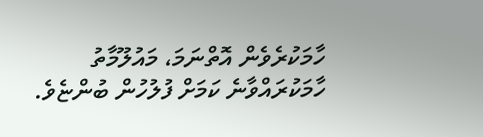ހާމަކުރެވެން އޮތްނަމަ، މައުލޫމާތު ހާމަކުރައްވާނެ ކަމަށް ފުލުހުން ބުންޏެވެ.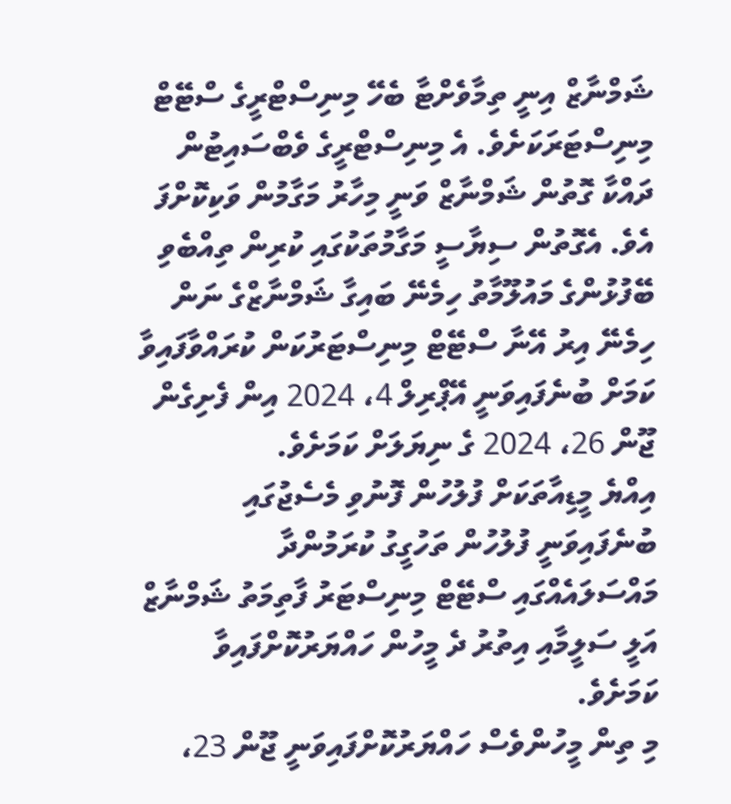ޝަމްނާޒް އިނީ ތިމާވެށްޓާ ބެހޭ މިނިސްޓްރީގެ ސްޓޭޓް މިނިސްޓަރަކަށެވެ. އެ މިނިސްޓްރީގެ ވެބްސައިޓުން ދައްކާ ގޮތުން ޝަމްނާޒް ވަނީ މިހާރު މަގާމުން ވަކިކޮށްފަ އެވެ. އެގޮތުން ސިޔާސީ މަގާމުތަކުގައި ކުރިން ތިއްބެވި ބޭފުޅުންގެ މައުލޫމާތު ހިމެނޭ ބައިގާ ޝަމްނާޒްގެ ނަން ހިމެނޭ އިރު އޭނާ ސްޓޭޓް މިނިސްޓަރުކަން ކުރައްވާފައިވާ ކަމަށް ބުނެފައިވަނީ އޭޕްރިލް 4، 2024 އިން ފެށިގެން ޖޫން 26، 2024 ގެ ނިޔަލަށް ކަމަށެވެ.
އިއްޔެ މީޑިއާތަކަށް ފުލުހުން ފޮނުވި މެސެޖުގައި ބުނެފައިވަނީ ފުލުހުން ތަހުގީގު ކުރަމުންދާ މައްސަލައެއްގައި ސްޓޭޓް މިނިސްޓަރު ފާތިމަތު ޝަމްނާޒް އަލީ ސަލީމާއި އިތުރު ދެ މީހުން ހައްޔަރުކޮށްފައިވާ ކަމަށެވެ.
މި ތިން މީހުންވެސް ހައްޔަރުކޮށްފައިވަނީ ޖޫން 23،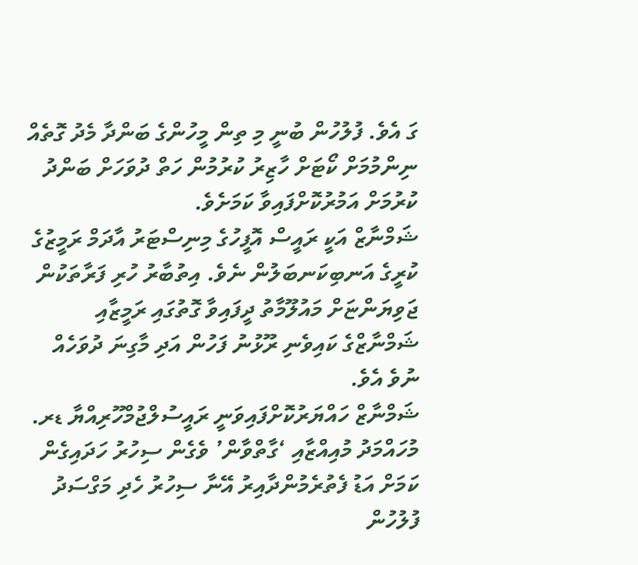ގަ އެވެ. ފުލުހުން ބުނީ މި ތިން މީހުންގެ ބަންދާ މެދު ގޮތެއް ނިންމުމަށް ކޯޓަށް ހާޒިރު ކުރުމުން ހަތް ދުވަހަށް ބަންދު ކުރުމަށް އަމުރުކޮށްފައިވާ ކަމަށެވެ.
ޝަމްނާޒް އަކީ ރައީސް އޮފީހުގެ މިނިސްޓަރު އާދަމް ރަމީޒުގެ ކުރީގެ އަނބިކަނބަލުން ނެވެ. އިތުބާރު ހުރި ފަރާތަކުން ޖަވިޔަންޏަށް މައުލޫމާތު ދީފައިވާ ގޮތުގައި ރަމީޒާއި ޝަމްނާޒްގެ ކައިވެނި ރޫޅުނު ފަހުން އަދި މާގިނަ ދުވަހެއް ނުވެ އެވެ.
ޝަމްނާޒް ހައްޔަރުކޮށްފައިވަނީ ރައީސުލްޖުމްހޫރިއްޔާ ޑރ. މުހައްމަދު މުއިއްޒާއި ‘ގާތްވާން’ ވެގެން ސިހުރު ހަދައިގެން ކަމަށް އަޑު ފެތުރެމުންދާއިރު އޭނާ ސިހުރު ހެދި މަގްސަދު ފުލުހުން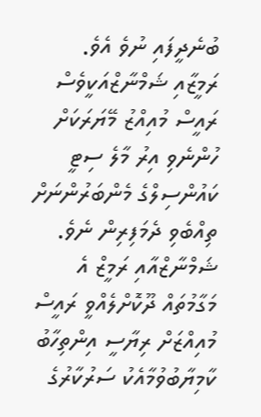ބުނެދީފައި ނުވެ އެވެ.
ރަމީޒާއި ޝަމްނާޒްއަކީވެސް ރައީސް މުއިއްޒު މޭޔަރަކަށް ހުންނެވި އިރު މާލެ ސިޓީ ކައުންސިލްގެ މެންބަރުންނަށް ތިއްބެވި ދެމަފިރިން ނެވެ. ޝަމްނާޒްއާއި ރަމީޒް އެ މަގާމުތައް ދޫކޮށްލެއްވީ ރައީސް މުއިއްޒަށް ރިޔާސީ އިންތިހާބު ކާމިޔާބުވުމާއެކު ސަރުކާރުގެ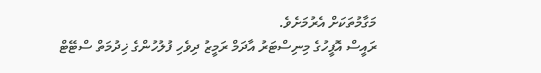މަގާމުތަކަށް އެރުމަށެވެ.
ރައީސް އޮފީހުގެ މިނިސްޓަރު އާދަމް ރަމީޒު ދިވެހި ފުލުހުންގެ ޚިދުމަތް ސްޓޭޓް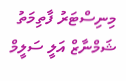މިނިސްޓަރު ފާތިމަތު ޝަމްނާޒް އަލީ ސަލީމް